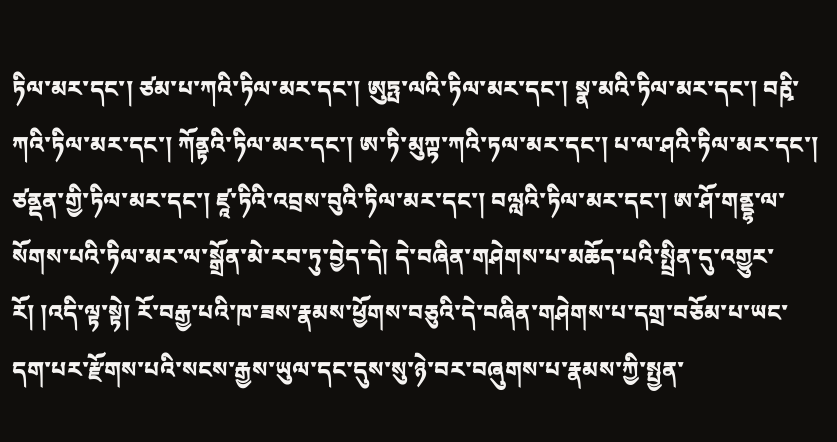ཏིལ་མར་དང་། ཙམ་པ་ཀའི་ཏིལ་མར་དང་། ཨུཏྤ་ལའི་ཏིལ་མར་དང་། སྣ་མའི་ཏིལ་མར་དང་། བརྵི་ཀའི་ཏིལ་མར་དང་། ཀོནྟའི་ཏིལ་མར་དང་། ཨ་ཏི་མུཀྟ་ཀའི་ཏལ་མར་དང་། པ་ལ་ཤའི་ཏིལ་མར་དང་། ཙནྡན་གྱི་ཏིལ་མར་དང་། ཛཱ་ཏིའི་འབྲས་བུའི་ཏིལ་མར་དང་། བལླའི་ཏིལ་མར་དང་། ཨ་ཤོ་གནྡྷ་ལ་སོགས་པའི་ཏིལ་མར་ལ་སྒྲོན་མེ་རབ་ཏུ་བྱེད་དེ། དེ་བཞིན་གཤེགས་པ་མཆོད་པའི་སྤྲིན་དུ་འགྱུར་རོ། །འདི་ལྟ་སྟེ། རོ་བརྒྱ་པའི་ཁ་ཟས་རྣམས་ཕྱོགས་བཅུའི་དེ་བཞིན་གཤེགས་པ་དགྲ་བཅོམ་པ་ཡང་དག་པར་རྫོགས་པའི་སངས་རྒྱས་ཡུལ་དང་དུས་སུ་ཉེ་བར་བཞུགས་པ་རྣམས་ཀྱི་སྤྱན་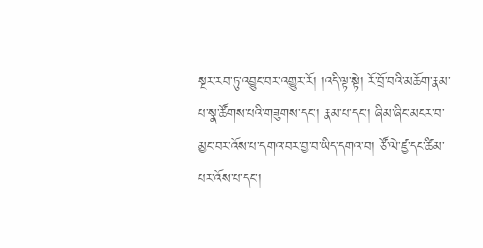སྔར་རབ་ཏུ་འབྱུང་བར་འགྱུར་རོ། །འདི་ལྟ་སྟེ། རོ་བྲོ་བའི་མཆོག་རྣམ་པ་སྣ་ཚོགས་པའི་གཟུགས་དང་། རྣམ་པ་དང་། ཞིམ་ཞིང་མངར་བ་མྱང་བར་འོས་པ་དགའ་བར་བྱ་བ་ཡིད་དགའ་བ། ཙོ་ལེ་ཛྱ་དང་ཚིམ་པར་འོས་པ་དང་།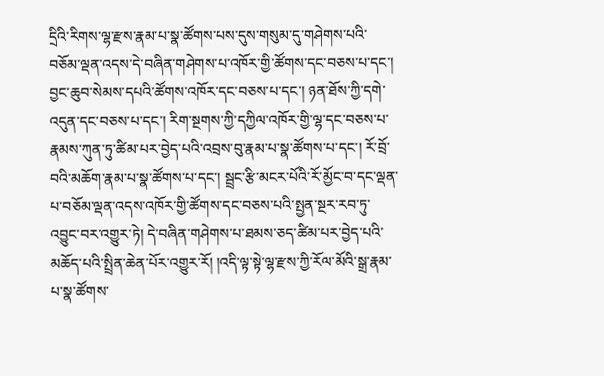དྲིའི་རིགས་ལྷ་རྫས་རྣམ་པ་སྣ་ཚོགས་པས་དུས་གསུམ་དུ་གཤེགས་པའི་བཅོམ་ལྡན་འདས་དེ་བཞིན་གཤེགས་པ་འཁོར་གྱི་ཚོགས་དང་བཅས་པ་དང་། བྱང་ཆུབ་སེམས་དཔའི་ཚོགས་འཁོར་དང་བཅས་པ་དང་། ཉན་ཐོས་ཀྱི་དགེ་འདུན་དང་བཅས་པ་དང་། རིག་སྔགས་ཀྱི་དཀྱིལ་འཁོར་གྱི་ལྷ་དང་བཅས་པ་རྣམས་ཀུན་ཏུ་ཚིམ་པར་བྱེད་པའི་འབྲས་བུ་རྣམ་པ་སྣ་ཚོགས་པ་དང་། རོ་བྲོ་བའི་མཆོག་རྣམ་པ་སྣ་ཚོགས་པ་དང་། སྦྲང་རྩི་མངར་པོའི་རོ་མྱོང་བ་དང་ལྡན་པ་བཅོམ་ལྡན་འདས་འཁོར་གྱི་ཚོགས་དང་བཅས་པའི་སྤྱན་སྔར་རབ་ཏུ་འབྱུང་བར་འགྱུར་ཏེ། དེ་བཞིན་གཤེགས་པ་ཐམས་ཅད་ཚིམ་པར་བྱེད་པའི་མཆོད་པའི་སྤྲིན་ཆེན་པོར་འགྱུར་རོ། །འདི་ལྟ་སྟེ་ལྷ་རྫས་ཀྱི་རོལ་མོའི་སྒྲ་རྣམ་པ་སྣ་ཚོགས་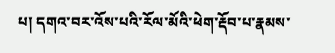པ། དགའ་བར་འོས་པའི་རོལ་མོའི་ཕེག་རྡོབ་པ་རྣམས་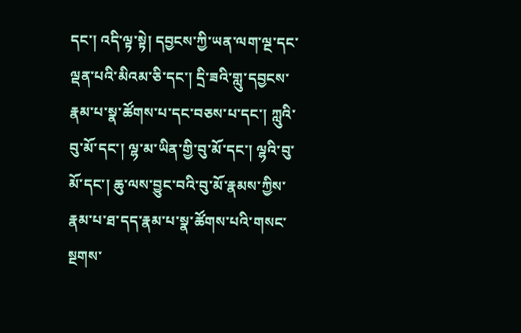དང་། འདི་ལྟ་སྟེ། དབྱངས་ཀྱི་ཡན་ལག་ལྔ་དང་ལྡན་པའི་མིའམ་ཅི་དང་། དྲི་ཟའི་གླུ་དབྱངས་རྣམ་པ་སྣ་ཚོགས་པ་དང་བཅས་པ་དང་། ཀླུའི་བུ་མོ་དང་། ལྷ་མ་ཡིན་གྱི་བུ་མོ་དང་། ལྷའི་བུ་མོ་དང་། ཆུ་ལས་བྱུང་བའི་བུ་མོ་རྣམས་ཀྱིས་རྣམ་པ་ཐ་དད་རྣམ་པ་སྣ་ཚོགས་པའི་གསང་སྔགས་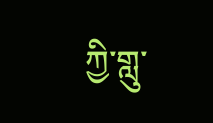ཀྱི་གླུ་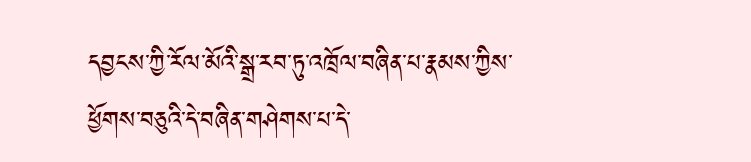དབྱངས་ཀྱི་རོལ་མོའི་སྒྲ་རབ་ཏུ་འཁྲོལ་བཞིན་པ་རྣམས་ཀྱིས་ཕྱོགས་བཅུའི་དེ་བཞིན་གཤེགས་པ་དེ་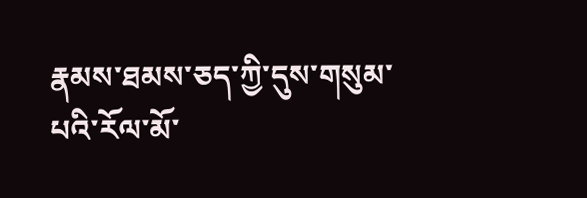རྣམས་ཐམས་ཅད་ཀྱི་དུས་གསུམ་པའི་རོལ་མོ་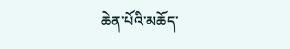ཆེན་པོའི་མཆོད་